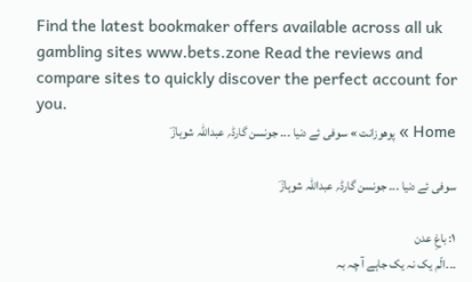Find the latest bookmaker offers available across all uk gambling sites www.bets.zone Read the reviews and compare sites to quickly discover the perfect account for you.
Home » پوھوزانت » سوفی ئے دنیا ۔۔۔ جونسن گارڈ؍ عبداللہ شوہازؔ

سوفی ئے دنیا ۔۔۔ جونسن گارڈ؍ عبداللہ شوہازؔ

۱: باغِ عدن
۔۔۔الّم یک نہ یک جاہے آ چہ بہ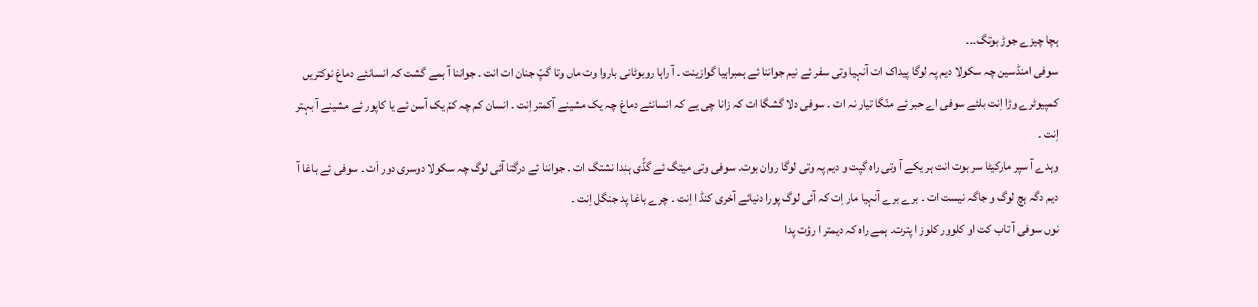ہچا چیزے جوڑ بوتگ۔۔۔
سوفی امنڈسین چہ سکولا دیم پہ لوگا پیداک ات آنہیا وتی سفر ئے نیم جواننا ئے ہمبراہیا گوازینت ۔ آ راہا روبوٹانی باروا وت ماں وتا گپّ جنان ات انت ۔ جواننا آ ہمے گشت کہ انسانئے دماغ نوکتریں کمپیوٹرے وڑا اِنت بلئے سوفی اے حبر ئے منّگا تیار نہ ات ۔ سوفی دلا گشگا ات کہ زانا چی یے کہ انسانئے دماغ چہ یک مشینے آکمتر اِنت ۔ انسان کم چہ کمّ یک آسن ئے یا کاپور ئے مشینے آ بہتر اِنت ۔
وہدے آ سپر مارکیٹا سر بوت انت ہر یکے آ وتی راہ گپت و دیم پہ وتی لوگا روان بوت۔ سوفی وتی میتگ ئے گڈّی ہندا نشتگ ات ۔ جواننا ئے درگتا آئی لوگ چہ سکولا دوسری دور اَت ۔ سوفی ئے باغا آ دیم دگہ ہچ لوگ و جاگہ نیست ات ۔ برے برے آنہیا مار اِت کہ آئی لوگ پورا دنیائے آخری کنڈ ا اِنت ۔ چرے باغا پد جنگل اِنت ۔
نوں سوفی آ تاب کت او کلوور کلوز ا پترت۔ ہمے راہ کہ دیمتر ا رؤت پدا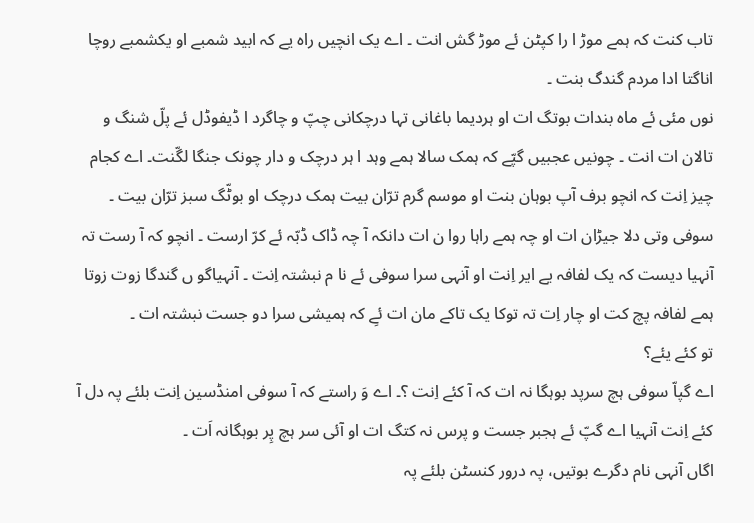تاب کنت کہ ہمے موڑ ا را کپٹن ئے موڑ گش انت ۔ اے یک انچیں راہ یے کہ ابید شمبے او یکشمبے روچا اناگتا ادا مردم گندگ بنت ۔
نوں مئی ئے ماہ بندات بوتگ ات او ہردیما باغانی تہا درچکانی چپّ و چاگرد ا ڈیفوڈل ئے پلّ شنگ و تالان ات انت ۔ چونیں عجبیں گپّے کہ ہمک سالا ہمے وہد ا ہر درچک و دار چونک جنگا لگّنت۔ اے کجام چیز اِنت کہ انچو برف آپ بوہان بنت او موسم گرم ترّان بیت ہمک درچک او بوٹّگ سبز ترّان بیت ۔
سوفی وتی دلا جیڑان ات او چہ ہمے راہا روا ن ات دانکہ آ چہ ڈاک ڈبّہ ئے کرّ ارست ۔ انچو کہ آ رست تہ آنہیا دیست کہ یک لفافہ یے ایر اِنت او آنہی سرا سوفی ئے نا م نبشتہ اِنت ۔ آنہیاگو ں گندگا زوت زوتا ہمے لفافہ پچ کت او چار اِت تہ توکا یک تاکے مان ات ئےِ کہ ہمیشی سرا دو جست نبشتہ ات ۔
تو کئے یئے؟
اے گپاّ سوفی ہچ سرپد بوہگا نہ ات کہ آ کئے اِنت ؟۔ اے وَ راستے کہ آ سوفی امنڈسین اِنت بلئے پہ دل آ کئے اِنت آنہیا اے گپّ ئے ہجبر جست و پرس نہ کتگ ات او آئی سر ہچ پِر بوہگانہ اَت ۔
اگاں آنہی نام دگرے بوتیں، پہ درور کنسٹن بلئے پہ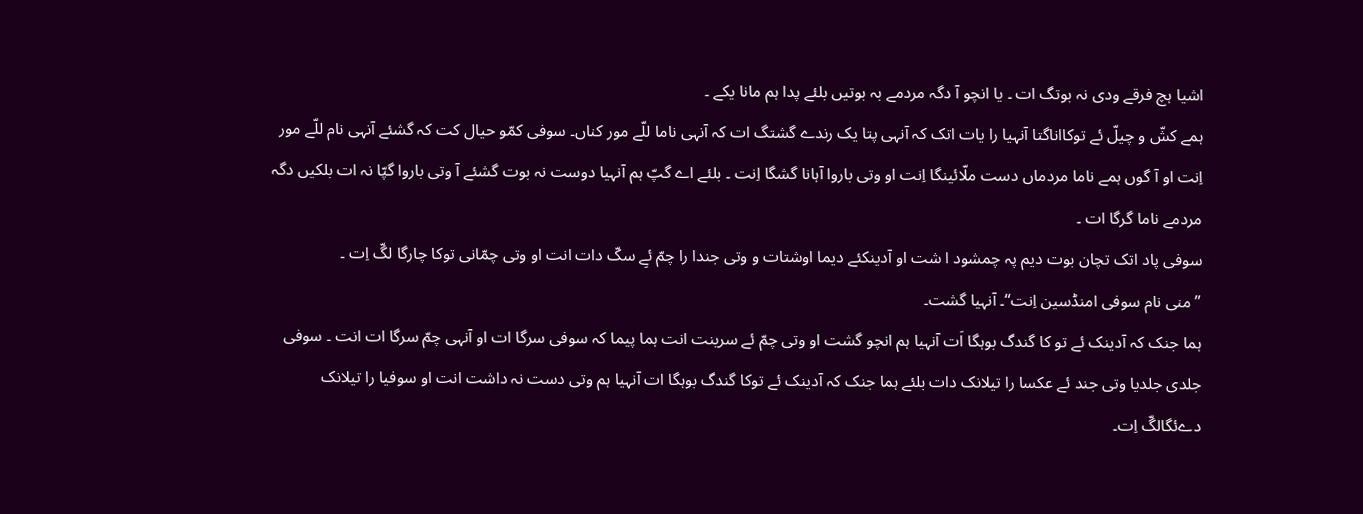اشیا ہچ فرقے ودی نہ بوتگ ات ۔ یا انچو آ دگہ مردمے بہ بوتیں بلئے پدا ہم مانا یکے ۔
ہمے کشّ و چیلّ ئے توکااناگتا آنہیا را یات اتک کہ آنہی پتا یک رندے گشتگ ات کہ آنہی ناما للّے مور کناں۔ سوفی کمّو حیال کت کہ گشئے آنہی نام للّے مور اِنت او آ گوں ہمے ناما مردماں دست ملّائینگا اِنت او وتی باروا آہانا گشگا اِنت ۔ بلئے اے گپّ ہم آنہیا دوست نہ بوت گشئے آ وتی باروا گپّا نہ ات بلکیں دگہ مردمے ناما گرگا ات ۔
سوفی پاد اتک تچان بوت دیم پہ چمشود ا شت او آدینکئے دیما اوشتات و وتی جندا را چمّ ئےِ سکّ دات انت او وتی چمّانی توکا چارگا لگّ اِت ۔
’’منی نام سوفی امنڈسین اِنت‘‘۔ آنہیا گشت۔
ہما جنک کہ آدینک ئے تو کا گندگ بوہگا اَت آنہیا ہم انچو گشت او وتی چمّ ئے سرینت انت ہما پیما کہ سوفی سرگا ات او آنہی چمّ سرگا ات انت ۔ سوفی جلدی جلدیا وتی جند ئے عکسا را تیلانک دات بلئے ہما جنک کہ آدینک ئے توکا گندگ بوہگا ات آنہیا ہم وتی دست نہ داشت انت او سوفیا را تیلانک دےئگالگّ اِت۔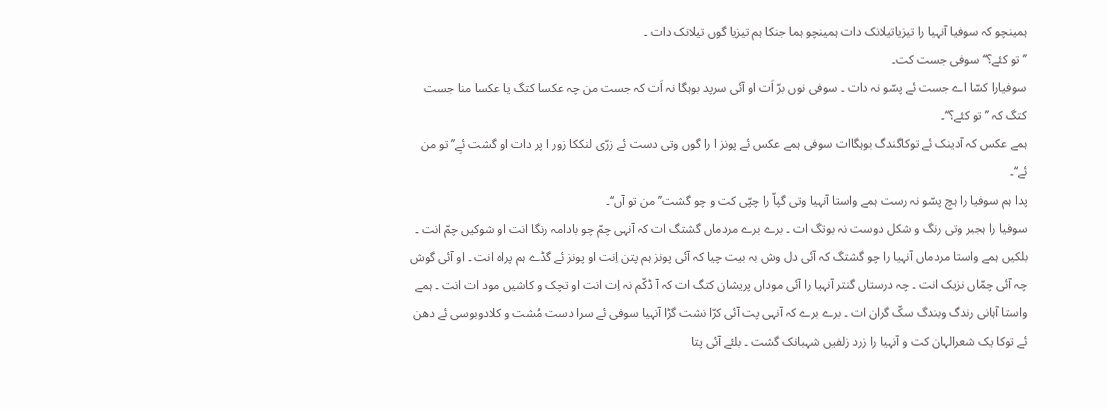ہمینچو کہ سوفیا آنہیا را تیزیاتیلانک دات ہمینچو ہما جنکا ہم تیزیا گوں تیلانک دات ۔
’’تو کئے؟‘‘ سوفی جست کت۔
سوفیارا کسّا اے جست ئے پسّو نہ دات ۔ سوفی نوں برّ اَت او آئی سرپد بوہگا نہ اَت کہ جست من چہ عکسا کتگ یا عکسا منا جست کتگ کہ ’’تو کئے؟‘‘۔
ہمے عکس کہ آدینک ئے توکاگندگ بوہگاات سوفی ہمے عکس ئے پونز ا را گوں وتی دست ئے زرّی لنککا زور ا پر دات او گشت ئےِ’’تو من ئے‘‘۔
پدا ہم سوفیا را ہچ پسّو نہ رست ہمے واستا آنہیا وتی گپاّ را چپّی کت و چو گشت’’ من تو آں‘‘۔
سوفیا را ہجبر وتی رنگ و شکل دوست نہ بوتگ ات ۔ برے برے مردماں گشتگ ات کہ آنہی چمّ چو بادامہ رنگا انت او شوکیں چمّ انت ۔ بلکیں ہمے واستا مردماں آنہیا را چو گشتگ کہ آئی دل وش بہ بیت چیا کہ آئی پونز ہم پتن اِنت او پونز ئے گڈے ہم پراہ انت ۔ او آئی گوش چہ آئی چمّاں نزیک انت ۔ چہ درستاں گنتر آنہیا را آئی موداں پریشان کتگ ات کہ آ ڈکّم نہ اِت انت او تچک و کاشیں مود ات انت ۔ ہمے واستا آہانی رندگ وبندگ سکّ گران ات ۔ برے برے کہ آنہی پت آئی کرّا نشت گڑا آنہیا سوفی ئے سرا دست مُشت و کلادوبوسی ئے دھن ئے توکا یک شعرالہان کت و آنہیا را زرد زلفیں شہبانک گشت ۔ بلئے آئی پتا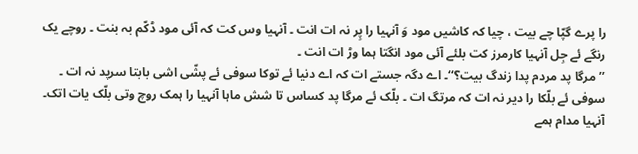را پرے گپّا چے بیت ، چیا کہ کاشیں مود وَ آنہیا را پِر نہ ات انت ۔ آنہیا وس کت کہ آئی مود ڈکّم بہ بنت ۔ روچے یک رنگے ئے جِل آنہیا کارمرز کت بلئے آئی مود انگتا ہما وڑ ات انت ۔
’’مرگا پد مردم پدا زندگ بیت؟‘‘۔ اے دگہ جستے ات کہ اے دنیا ئے توکا سوفی ئے پشّی اشی بابتا سرپد نہ ات ۔
سوفی ئے بلّکا را دیر نہ ات کہ مرتگ ات ۔ بلّک ئے مرگا پد کساس تا شش ماہا آنہیا را ہمک روچ وتی بلّک یات اتک۔ آنہیا مدام ہمے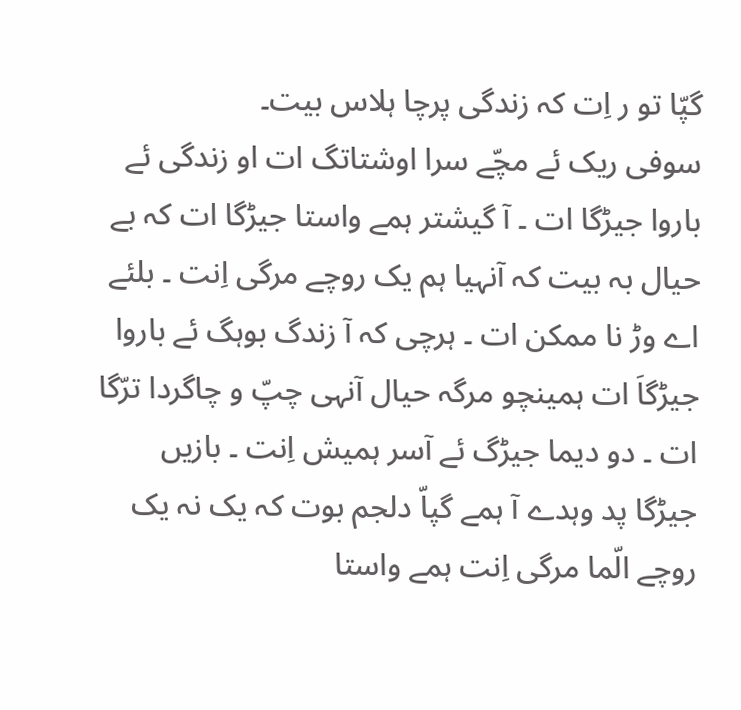گپّا تو ر اِت کہ زندگی پرچا ہلاس بیت۔
سوفی ریک ئے مچّے سرا اوشتاتگ ات او زندگی ئے باروا جیڑگا ات ۔ آ گیشتر ہمے واستا جیڑگا ات کہ بے حیال بہ بیت کہ آنہیا ہم یک روچے مرگی اِنت ۔ بلئے اے وڑ نا ممکن ات ۔ ہرچی کہ آ زندگ بوہگ ئے باروا جیڑگاَ ات ہمینچو مرگہ حیال آنہی چپّ و چاگردا ترّگا ات ۔ دو دیما جیڑگ ئے آسر ہمیش اِنت ۔ بازیں جیڑگا پد وہدے آ ہمے گپاّ دلجم بوت کہ یک نہ یک روچے الّما مرگی اِنت ہمے واستا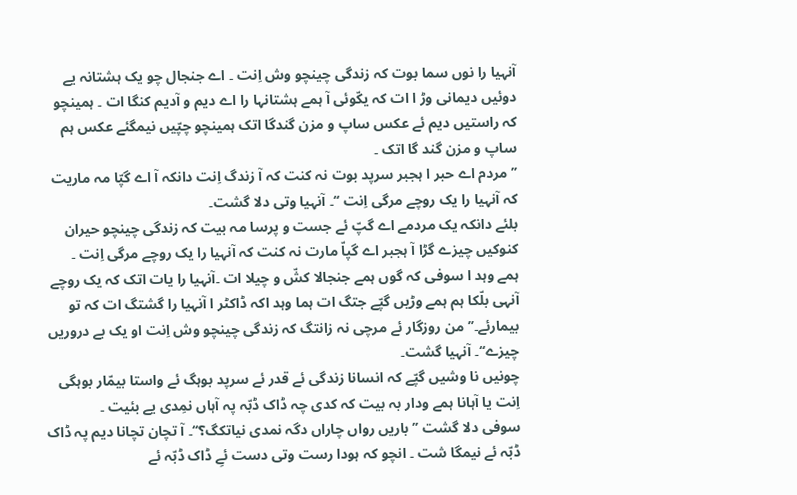آنہیا را نوں سما بوت کہ زندگی چینچو وش اِنت ۔ اے جنجال چو یک ہشتانہ یے دوئیں دیمانی وڑ ا ات کہ یکّوئی آ ہمے ہشتانہا را اے دیم و آدیم کنگا ات ۔ ہمینچو کہ راستیں دیم ئے عکس ساپ و مزن گندگا اتک ہمینچو چپّیں نیمگئے عکس ہم ساپ و مزن گند گا اتک ۔
’’مردم اے حبر ا ہجبر سرپد بوت نہ کنت کہ آ زندگ اِنت دانکہ آ اے گپّا مہ ماریت کہ آنہیا را یک روچے مرگی اِنت ‘‘۔ آنہیا وتی دلا گشت۔
بلئے دانکہ یک مردمے اے گپّ ئے جست و پرسا مہ بیت کہ زندگی چینچو حیران کنوکیں چیزے گڑا آ ہجبر اے گپاّ مارت نہ کنت کہ آنہیا را یک روچے مرگی اِنت ۔
ہمے وہد ا سوفی کہ گوں ہمے جنجالا کشّ و چیلا ات ۔آنہیا را یات اتک کہ یک روچے آنہی بلّکا ہم ہمے وڑیں گپّے جتگ ات ہما وہد اکہ ڈاکٹر ا آنہیا را گشتگ ات کہ تو بیمارئے۔’’ من روزگار ئے مرچی نہ زانتگ کہ زندگی چینچو وش اِنت او یک بے دروریں چیزے‘‘۔ آنہیا گشت۔
چونیں نا وشیں گپّے کہ انسانا زندگی ئے قدر ئے سرپد بوہگ ئے واستا بیمّار بوہگی اِنت یا آہانا ہمے ودار بہ بیت کہ کدی چہ ڈاک ڈبّہ پہ آہاں نمِدی یے بئیت ۔
سوفی دلا گشت ’’ باریں رواں چاراں دگہ نمدی نیاتکگ؟‘‘۔ آ تچان تچانا دیم پہ ڈاک ڈبّہ ئے نیمگا شت ۔ انچو کہ ہودا رست وتی دست ئےِ ڈاک ڈبّہ ئے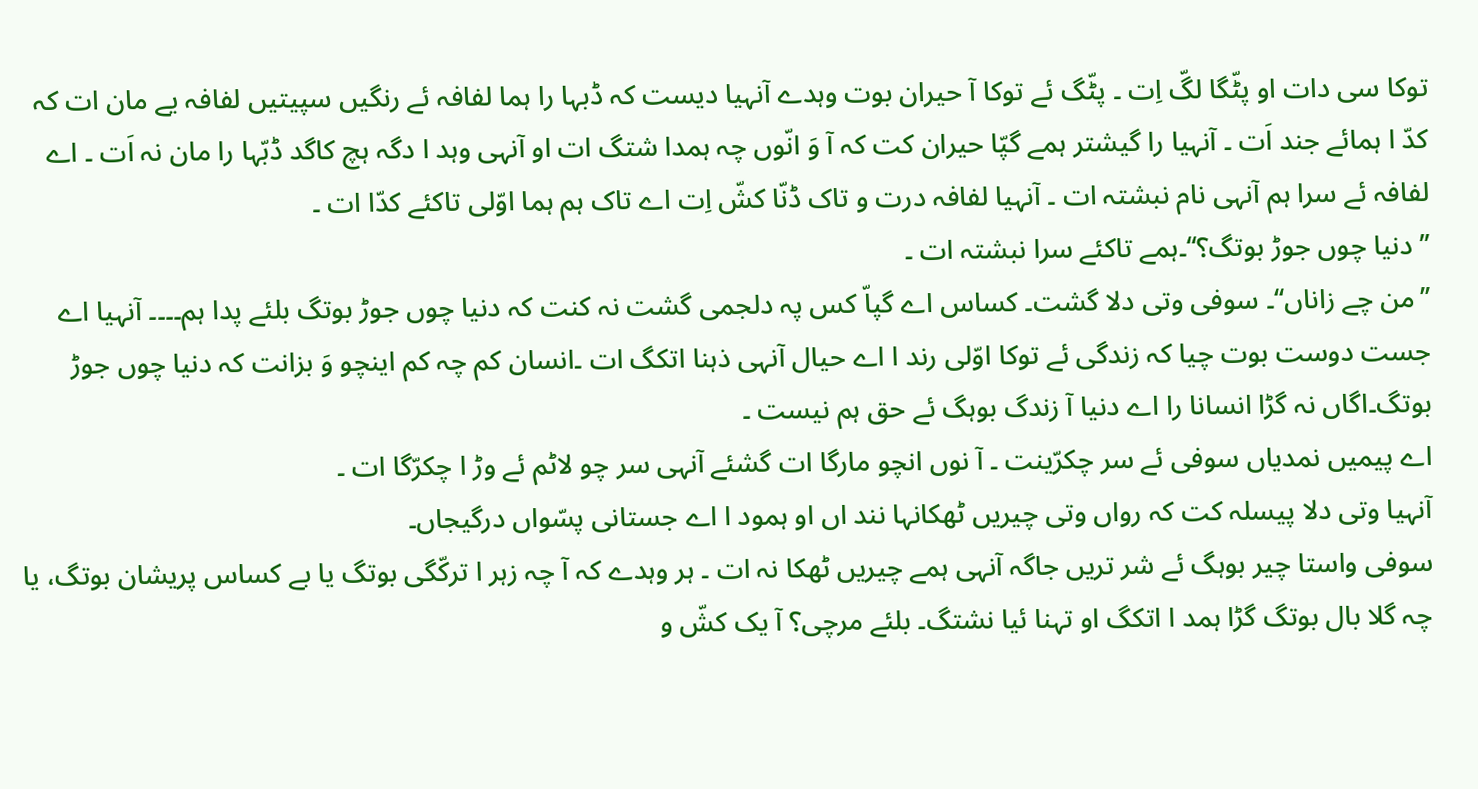توکا سی دات او پٹّگا لگّ اِت ۔ پٹّگ ئے توکا آ حیران بوت وہدے آنہیا دیست کہ ڈبہا را ہما لفافہ ئے رنگیں سپیتیں لفافہ یے مان ات کہ کدّ ا ہمائے جند اَت ۔ آنہیا را گیشتر ہمے گپّا حیران کت کہ آ وَ انّوں چہ ہمدا شتگ ات او آنہی وہد ا دگہ ہچ کاگد ڈبّہا را مان نہ اَت ۔ اے لفافہ ئے سرا ہم آنہی نام نبشتہ ات ۔ آنہیا لفافہ درت و تاک ڈنّا کشّ اِت اے تاک ہم ہما اوّلی تاکئے کدّا ات ۔
’’ دنیا چوں جوڑ بوتگ؟‘‘۔ہمے تاکئے سرا نبشتہ ات ۔
’’من چے زاناں‘‘۔ سوفی وتی دلا گشت۔ کساس اے گپاّ کس پہ دلجمی گشت نہ کنت کہ دنیا چوں جوڑ بوتگ بلئے پدا ہم۔۔۔۔ آنہیا اے جست دوست بوت چیا کہ زندگی ئے توکا اوّلی رند ا اے حیال آنہی ذہنا اتکگ ات ۔انسان کم چہ کم اینچو وَ بزانت کہ دنیا چوں جوڑ بوتگ۔اگاں نہ گڑا انسانا را اے دنیا آ زندگ بوہگ ئے حق ہم نیست ۔
اے پیمیں نمدیاں سوفی ئے سر چکرّینت ۔ آ نوں انچو مارگا ات گشئے آنہی سر چو لاٹم ئے وڑ ا چکرّگا ات ۔
آنہیا وتی دلا پیسلہ کت کہ رواں وتی چیریں ٹھکانہا نند اں او ہمود ا اے جستانی پسّواں درگیجاں۔
سوفی واستا چیر بوہگ ئے شر تریں جاگہ آنہی ہمے چیریں ٹھکا نہ ات ۔ ہر وہدے کہ آ چہ زہر ا ترکّگی بوتگ یا بے کساس پریشان بوتگ، یا چہ گلا بال بوتگ گڑا ہمد ا اتکگ او تہنا ئیا نشتگ۔ بلئے مرچی؟ آ یک کشّ و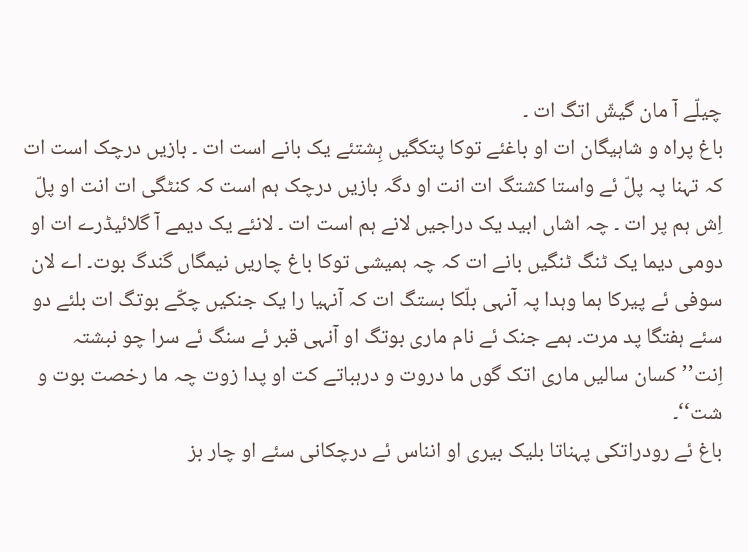چیلّے آ مان گیشّ اتگ ات ۔
باغ پراہ و شاہیگان ات او باغئے توکا پتکگیں ہِشتئے یک بانے است ات ۔ بازیں درچک است ات کہ تہنا پہ پلّ ئے واستا کشتگ ات انت او دگہ بازیں درچک ہم است کہ کنٹگی ات انت او پلّ اِش ہم پر ات ۔ چہ اشاں ابید یک دراجیں لانے ہم است ات ۔ لانئے یک دیمے آ گلائیڈرے ات او دومی دیما یک ٹنگ ٹنگیں بانے ات کہ چہ ہمیشی توکا باغ چاریں نیمگاں گندگ بوت۔ اے لان سوفی ئے پیرکا ہما وہدا پہ آنہی بلّکا بستگ ات کہ آنہیا را یک جنکیں چکّے بوتگ ات بلئے دو سئے ہفتگا پد مرت۔ ہمے جنک ئے نام ماری بوتگ او آنہی قبر ئے سنگ ئے سرا چو نبشتہ اِنت’’کسان سالیں ماری اتک گوں ما دروت و درہباتے کت او پدا زوت چہ ما رخصت بوت و شت‘‘۔
باغ ئے رودراتکی پہناتا بلیک بیری او انناس ئے درچکانی سئے او چار بز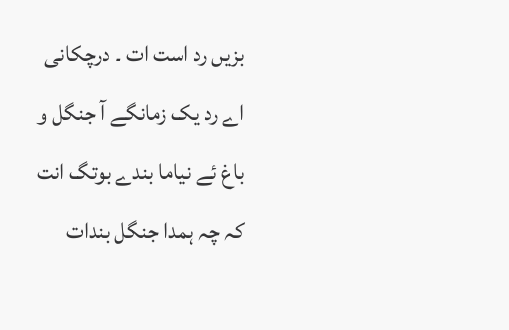بزیں رد است ات ۔ درچکانی اے رد یک زمانگے آ جنگل و باغ ئے نیاما بندے بوتگ انت کہ چہ ہمدا جنگل بندات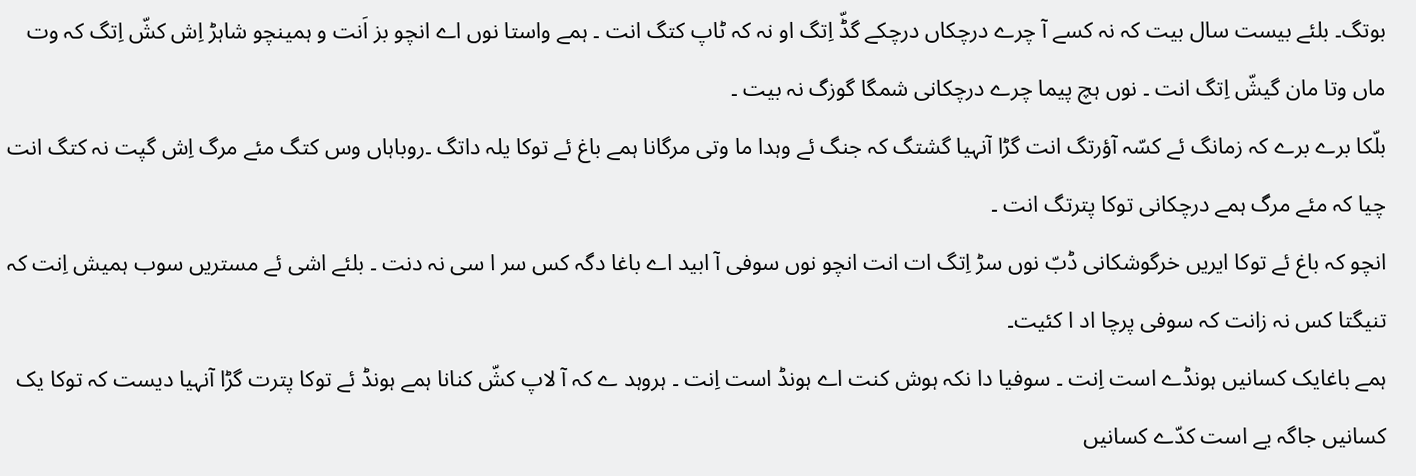بوتگ۔ بلئے بیست سال بیت کہ نہ کسے آ چرے درچکاں درچکے گڈّ اِتگ او نہ کہ ٹاپ کتگ انت ۔ ہمے واستا نوں اے انچو بز اَنت و ہمینچو شاہڑ اِش کشّ اِتگ کہ وت ماں وتا مان گیشّ اِتگ انت ۔ نوں ہچ پیما چرے درچکانی شمگا گوزگ نہ بیت ۔
بلّکا برے برے کہ زمانگ ئے کسّہ آؤرتگ انت گڑا آنہیا گشتگ کہ جنگ ئے وہدا ما وتی مرگانا ہمے باغ ئے توکا یلہ داتگ ۔روباہاں وس کتگ مئے مرگ اِش گپت نہ کتگ انت چیا کہ مئے مرگ ہمے درچکانی توکا پترتگ انت ۔
انچو کہ باغ ئے توکا ایریں خرگوشکانی ڈبّ نوں سڑ اِتگ ات انت انچو نوں سوفی آ ابید اے باغا دگہ کس سر ا سی نہ دنت ۔ بلئے اشی ئے مستریں سوب ہمیش اِنت کہ تنیگتا کس نہ زانت کہ سوفی پرچا اد ا کئیت۔
ہمے باغایک کسانیں ہونڈے است اِنت ۔ سوفیا دا نکہ ہوش کنت اے ہونڈ است اِنت ۔ ہروہد ے کہ آ لاپ کشّ کنانا ہمے ہونڈ ئے توکا پترت گڑا آنہیا دیست کہ توکا یک کسانیں جاگہ یے است کدّے کسانیں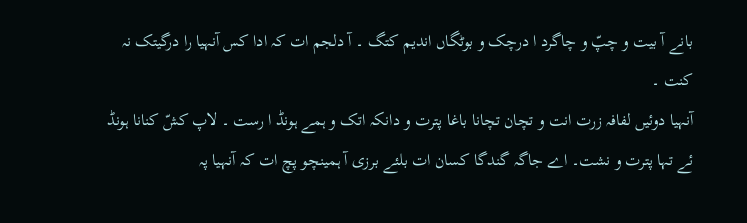بانے آ بیت و چپّ و چاگرد ا درچک و بوٹگاں اندیم کتگ ۔ آ دلجم ات کہ ادا کس آنہیا را درگیتک نہ کنت ۔
آنہیا دوئیں لفافہ زرت انت و تچان تچانا باغا پترت و دانکہ اتک و ہمے ہونڈ ا رست ۔ لاپ کشّ کنانا ہونڈ ئے تہا پترت و نشت۔ اے جاگہ گندگا کسان ات بلئے برزی آ ہمینچو پچ ات کہ آنہیا پہ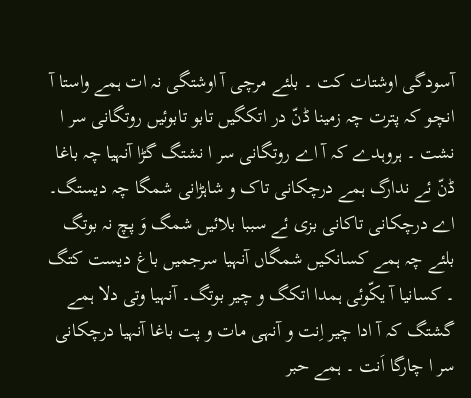آسودگی اوشتات کت ۔ بلئے مرچی آ اوشتگی نہ ات ہمے واستا آ انچو کہ پترت چہ زمینا ڈنّ در اتکگیں تابو تابوئیں روتگانی سر ا نشت ۔ ہروہدے کہ آ اے روتگانی سر ا نشتگ گڑا آنہیا چہ باغا ڈنّ ئے ندارگ ہمے درچکانی تاک و شاہڑانی شمگا چہ دیستگ۔ اے درچکانی تاکانی بزی ئے سببا بلائیں شمگ وَ پچ نہ بوتگ بلئے چہ ہمے کسانکیں شمگاں آنہیا سرجمیں باغ دیست کتگ ۔ کسانیا آ یکّوئی ہمدا اتکگ و چیر بوتگ۔ آنہیا وتی دلا ہمے گشتگ کہ آ ادا چیر اِنت و آنہی مات و پت باغا آنہیا درچکانی سر ا چارگا اَنت ۔ ہمے حبر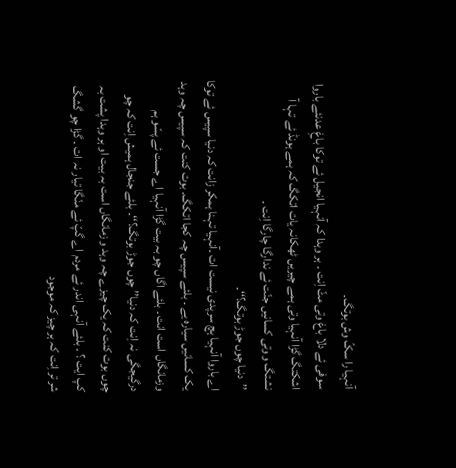آنہیا را سکّ وش بوتگ۔
سوفی ئے دلا باغ وتی مٹّ اِنت ۔ ہر وہدا کہ آنہیا انجیل ئے توکا باغِ عدنئے باروا اشکتگ گڑا آنہیا وتی ہمے چیریں ٹھکانہ یات اتکگ کہ ہمے ہونڈ ئے تہا آ نشتگ و وتی کسانیں جنّت ئے ندارگا چارگا اِنت ۔
’’دنیا چوں جوڑ بوتگ؟‘‘۔
اے باروا آنہیا ہچ سرپدی نیست ات ۔آنہیا تہنا ہمکر زانت کہ دنیا سپیس ئے توکا یک کسانیں سیارہ یے ۔ بلئے سپیس چہ کجا اتکگ۔ بوت کنت کہ سپیس چہ وہد وزمانگاں است انت ۔ بلئے اگاں چو بہ بیت گڑا آنہیا اے جست ئے پسّو ہم درگیجگی نہ اِنت کہ دنیا’’ چوں جوڑ بوتگ؟‘‘۔ بلئے جنجال ہمیش اِنت کہ چو چوں بوت کنت کہ یک چیزے چہ وہد و زمانگاں است بہ بیت او ہر وہدا پشت بہ کپ ایت ؟ ۔ بلئے آنہی اندر ئے مردم اے گپّ ئے منّگا تیار نہ ات ۔ گڑا چو گشگ شر تر اِنت کہ ہر چیز کہ موجود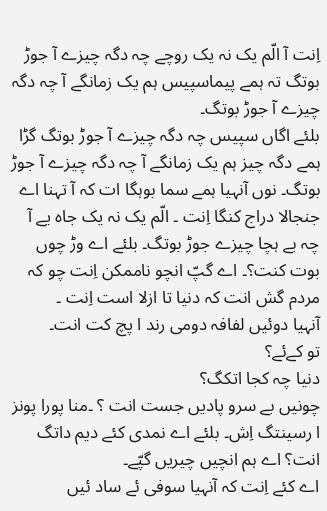اِنت آ الّم یک نہ یک روچے چہ دگہ چیزے آ جوڑ بوتگ تہ ہمے پیماسپیس ہم یک زمانگے آ چہ دگہ چیزے آ جوڑ بوتگ۔
بلئے اگاں سپیس چہ دگہ چیزے آ جوڑ بوتگ گڑا ہمے دگہ چیز ہم یک زمانگے آ چہ دگہ چیزے آ جوڑ بوتگ۔ نوں آنہیا ہمے سما بوہگا ات کہ آ تہنا اے جنجالا دراج کنگا اِنت ۔ الّم یک نہ یک جاہ یے آ چہ بے ہچا چیزے جوڑ بوتگ۔ بلئے اے وڑ چوں بوت کنت؟۔ اے گپّ انچو ناممکن اِنت چو کہ مردم گش انت کہ دنیا تا ازلا است اِنت ۔
آنہیا دوئیں لفافہ دومی رند ا پچ کت انت۔
تو کےئے؟
دنیا چہ کجا اتکگ؟
چونیں بے سرو پادیں جست انت ؟ ۔منا پورا پونز ا رسینتگ اِش۔ بلئے اے نمدی کئے دیم داتگ انت؟ اے ہم انچیں چیریں گپّے۔
اے کئے اِنت کہ آنہیا سوفی ئے ساد ئیں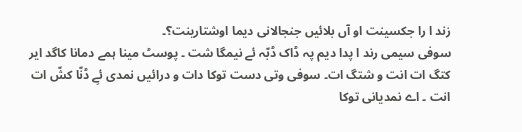زند ا را جکسینت او آں بلائیں جنجالانی دیما اوشتارینت؟۔
سوفی سیمی رند ا پدا دیم پہ ڈاک ڈبّہ ئے نیمگا شت ۔ پوسٹ مینا ہمے دمانا کاگد ایر کتگ ات انت و شتگ ات۔ سوفی وتی دست توکا دات و درائیں نمدی ئےِ ڈنّا کشّ ات انت ۔ اے نمدیانی توکا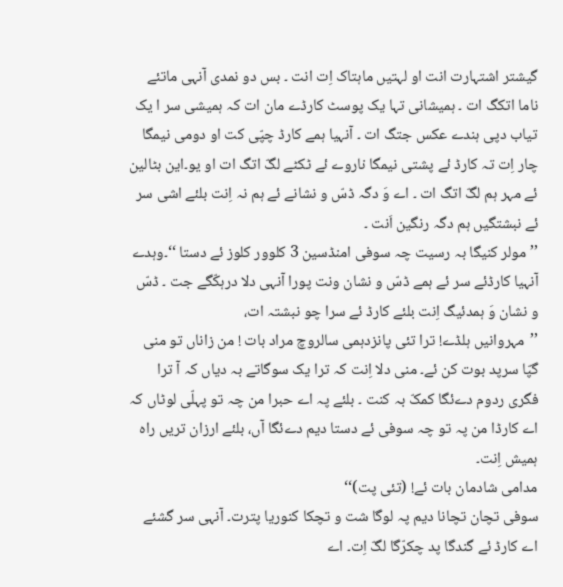گیشتر اشتہارت انت او لہتیں ماہتاک اِت انت ۔ بس دو نمدی آنہی ماتئے ناما اتکگ ات ۔ ہمیشانی تہا یک پوسٹ کارڈے مان ات کہ ہمیشی سر ا یک تیاب دپی ہندے عکس جتگ ات ۔ آنہیا ہمے کارڈ چپّی کت او دومی نیمگا چار اِت تہ کارڈ ئے پشتی نیمگا ناروے ئے ٹکٹے لگّ اتگ ات او یو۔این بٹالین ئے مہر ہم لگّ اتگ ات ۔ اے وَ دگہ ڈسّ و نشانے ئے ہم نہ اِنت بلئے اشی سر ئے نبشتگیں ہم دگہ رنگین اَنت ۔
’’مولر کنیگا بہ رسیت چہ سوفی امنڈسین 3 کلوور کلوز ئے دستا ‘‘۔وہدے آنہیا کارڈئے سر ئے ہمے ڈسّ و نشان ونت پورا آنہی دلا درہکّگے جت ۔ ڈسّ و نشان وَ ہمدئیگ اِنت بلئے کارڈ ئے سرا چو نبشتہ ات،
’’مہروانیں ہلڈے! ترا تئی پانزدہمی سالروچ مراد بات ! من زاناں تو منی گپّا سرپد بوت کن ئے۔ منی دلا اِنت کہ ترا یک سوگاتے بہ دیاں کہ آ ترا فگری ردوم دےئگا کمکّ بہ کنت ۔ بلئے پہ اے حبرا من چہ تو پہلّی لوٹاں کہ اے کارڈا من پہ تو چہ سوفی ئے دستا دیم دےئگا آں، بلئے ارزان تریں راہ ہمیش اِنت۔
مدامی شادمان بات ئے! (تئی پت)‘‘
سوفی تچان تچانا دیم پہ لوگا شت و تچکا کنوریا پترت۔ آنہی سر گشئے اے کارڈ ئے گندگا پد چکرّگا لگّ اِت۔ اے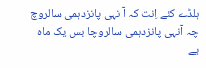ہلڈے کئے اِنت کہ آ نہی پانزدہمی سالروچ چہ آنہی پانزدہمی سالروچا بس یک ماہ یے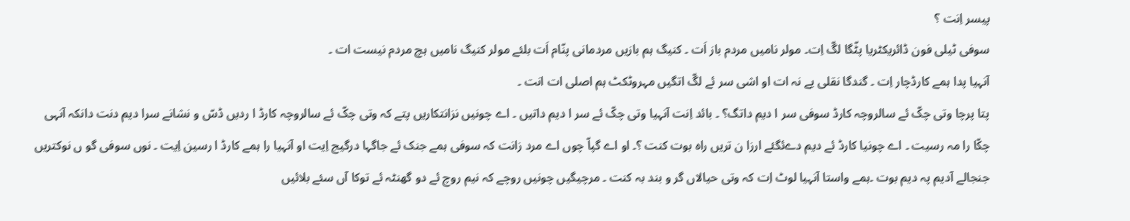پیسر اِنت ؟
سوفی ٹیلی فون ڈائریکٹریا پٹّگا لگّ اِت۔ مولر نامیں مردم باز اَت ۔ کنیگ ہم بازیں مردمانی پنّام اَت بلئے مولر کنیگ نامیں ہچ مردم نیست ات ۔
آنہیا پدا ہمے کارڈچار اِت ۔ گندگا نقلی یے نہ ات او اشی سر ئے لگّ اتگیں مہروٹکٹ ہم اصلی ات انت ۔
پتا پرچا وتی چکّ ئے سالروچہ کارڈ سوفی سر ا دیم داتگ؟ ۔ بائد اِنت آنہیا وتی چکّ ئے سر ا دیم داتیں ۔ اے چونیں نزانتکاریں پتے کہ وتی چکّ ئے سالروچہ کارڈ ا ردیں ڈسّ و نشانے سرا دیم دنت دانکہ آنہی چکّا را مہ رسیت ۔ اے چونیا کارڈ ئے دیم دےئگئے ارزا ن تریں راہ بوت کنت ؟۔ او اے گپاّ چوں اے مرد زانت کہ سوفی ہمے جنک ئے جاگہا درگیج اِیت او آنہیا را ہمے کارڈ ا رسین اِیت ۔ نوں سوفی گو ں نوکتریں جنجالے آدیم پہ دیم بوت ۔ہمے واستا آنہیا لوٹ اِت کہ وتی حیالاں گر و بند بہ کنت ۔ مرچیگیں چونیں روچے کہ نیم روچ ئے دو گھنٹہ ئے توکا آں سئے بلائیں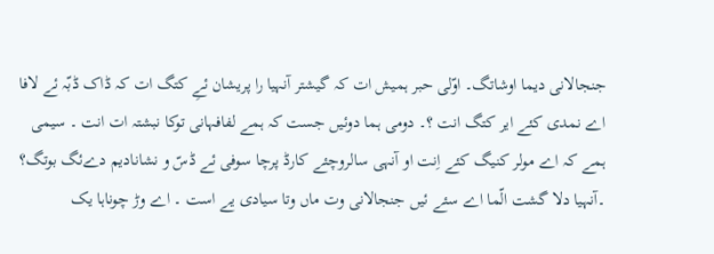جنجالانی دیما اوشاتگ۔ اوّلی حبر ہمیش ات کہ گیشتر آنہیا را پریشان ئےِ کتگ ات کہ ڈاک ڈبّہ ئے لافا اے نمدی کئے ایر کتگ انت ؟۔ دومی ہما دوئیں جست کہ ہمے لفافہانی توکا نبشتہ ات انت ۔ سیمی ہمے کہ اے مولر کنیگ کئے اِنت او آنہی سالروچئے کارڈ پرچا سوفی ئے ڈسّ و نشانادیم دےئگ بوتگ؟ ۔آنہیا دلا گشت الّما اے سئے ئیں جنجالانی وت ماں وتا سیادی یے است ۔ اے وڑ چوناہا یک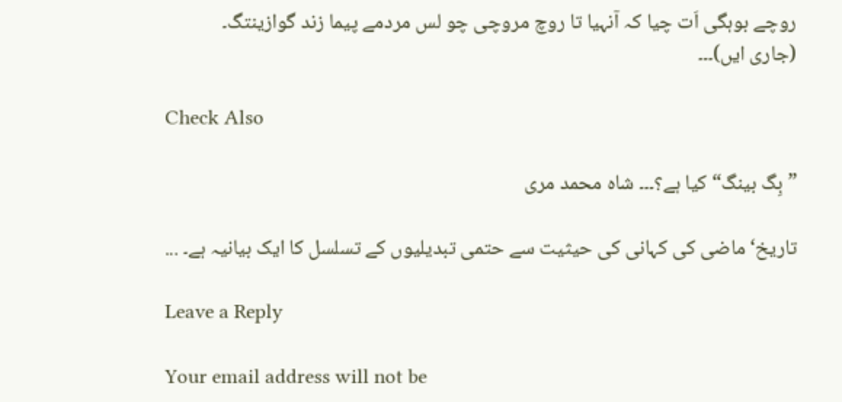روچے بوہگی اَت چیا کہ آنہیا تا روچ مروچی چو لس مردمے پیما زند گوازینتگ۔
(جاری ایں)۔۔۔

Check Also

”بِگ بینگ“ کیا ہے؟۔۔۔ شاہ محمد مری

تاریخ‘ ماضی کی کہانی کی حیثیت سے حتمی تبدیلیوں کے تسلسل کا ایک بیانیہ ہے۔ ...

Leave a Reply

Your email address will not be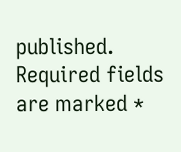published. Required fields are marked *